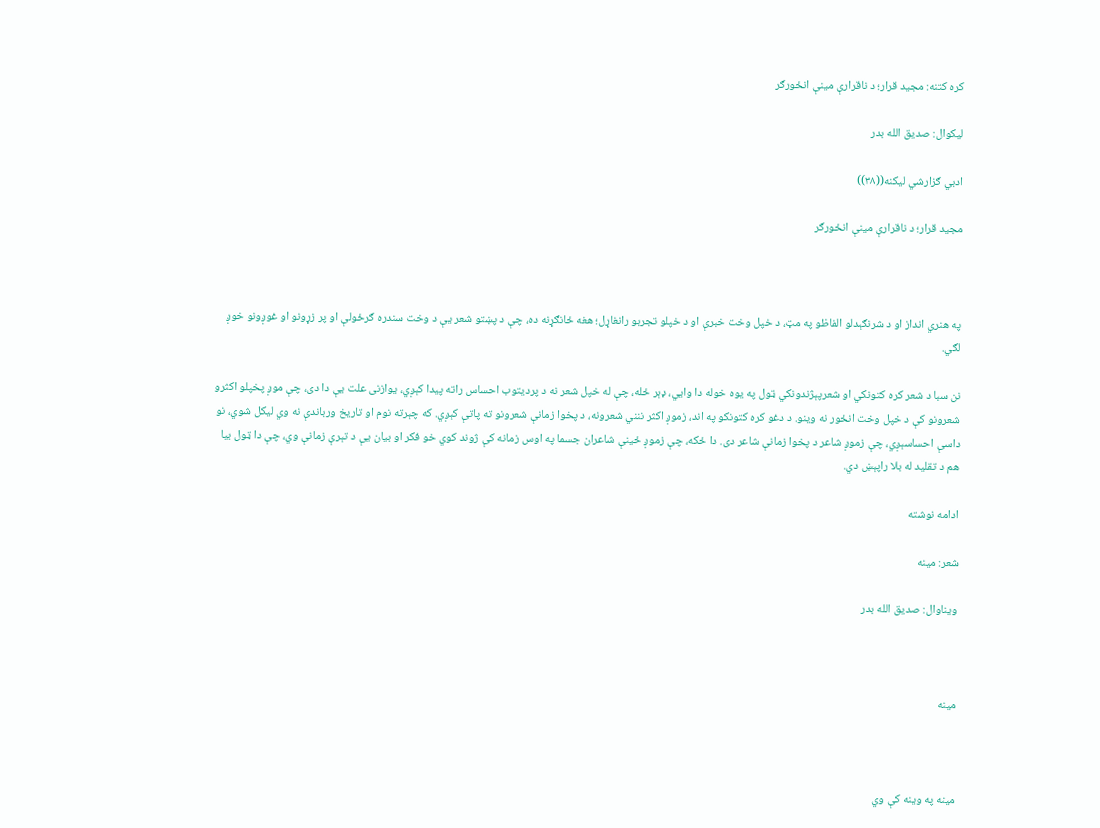کره کتنه: مجيد قرار؛ د ناقرارې مينې انځورګر

ليکوال: صديق الله بدر

ادبي ګزارشي ليکنه((۳۸))

مجيد قرار؛ د ناقرارې مينې انځورګر



په هنري انداز او د شرنګېدلو الفاظو په مټ، د خپل وخت خبرې او د خپلو تجربو رانغاړل؛ هغه ځانګړنه ده، چې د پښتو شعر يې د وخت سندره ګرځولې او پر زړونو او غوږونو خوږ لګي.

نن سبا د شعر كره كتونكي او شعرپېژندونكي ټول په يوه خوله دا وايي، ډېر ځله، چې له خپل شعر نه د پرديتوب احساس راته پيدا كېږي، يوازنى علت يې دا دى، چې موږ پخپلو اكثرو شعرونو كې د خپل وخت انځور نه وينو. د دغو كره كتونكو په اند، زموږ اكثر ننني شعرونه، د پخوا زمانې شعرونو ته پاتې كېږي. كه چېرته نوم او تاريخ ورباندې نه وي ليكل شوي، نو داسې احساسېږي، چې زموږ شاعر د پخوا زمانې شاعر دى. دا ځكه، چې زموږ ځينې شاعران جسما په اوس زمانه كې ژوند كوي خو فكر او بيان يې د تېرې زمانې وي، چې دا ټول بيا هم د تقليد له بلا راپېښ دي.

ادامه نوشته

شعر: مينه

ويناوال: صديق الله بدر



مينه



مینه په وينه کې وي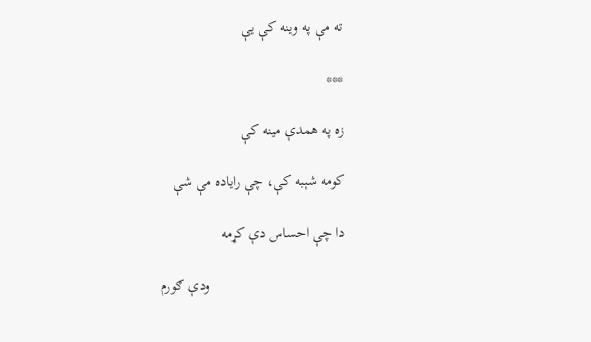ته مې په وينه کې يې

***

زه په همدې مينه کې

کومه شېبه کې، چې راياده مې شې

دا چې احساس دې کړمه

                                    ودې ګورم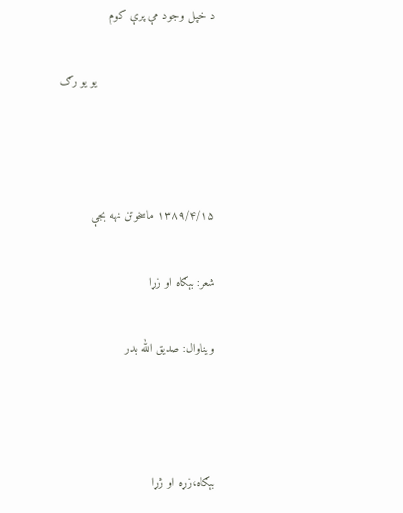د خپل وجود مې پرې کوم

                                  يو يو رګ



۱۳۸۹/۴/۱۵ ماسخوتن نهه بجې

شعر: بېګاه او زړا

ويناوال: صديق الله بدر



بېګاه،زړه او ژړا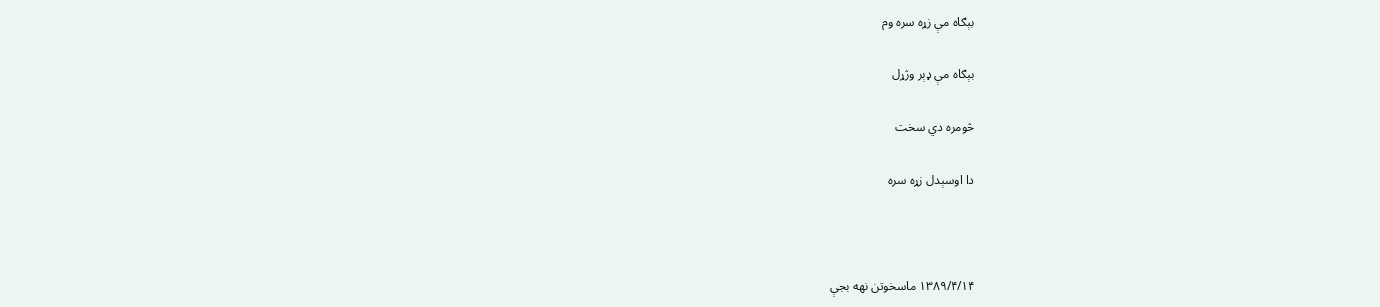بېګاه مې زړه سره وم

بېګاه مې ډېر وژړل

څومره دي سخت

دا اوسېدل زړه سره



۱۳۸۹/۴/۱۴ ماسخوتن نهه بجې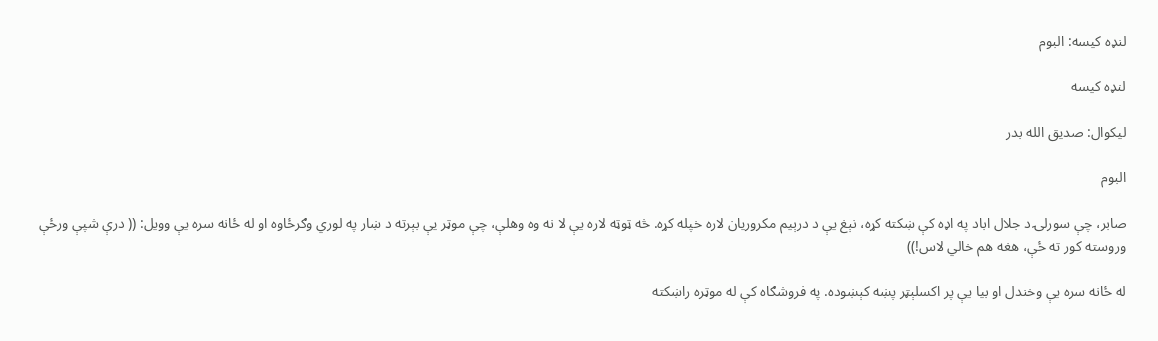لنډه کيسه: البوم

لنډه کيسه

ليکوال: صديق الله بدر

البوم

صابر، چې سورلۍ د جلال اباد په اډه کې ښکته کړه، نېغ يې د درېيم مکروريان لاره خپله کړه. څه ټوټه لاره يې لا نه وه وهلې، چې موټر يې بېرته د ښار په لوري وګرځاوه او له ځانه سره يې وويل: (( درې شپې ورځې وروسته کور ته ځې، هغه هم خالي لاس!))

له ځانه سره يې وخندل او بيا يې پر اکسلېټر پښه کېښوده. په فروشګاه کې له موټره راښکته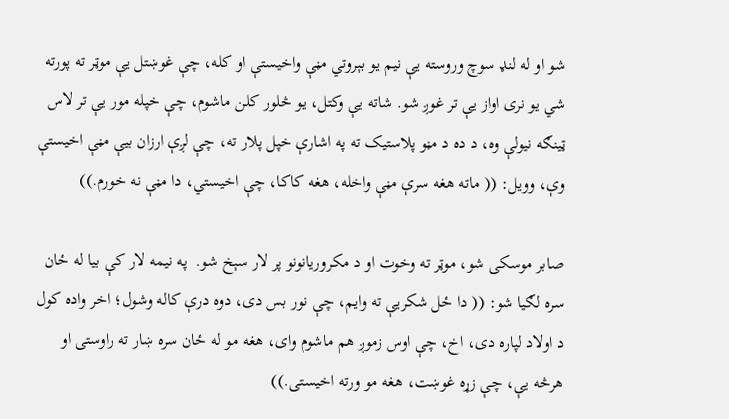شو او له لنډ سوچ وروسته يې نيم يو بېروتي مڼې واخيستې او کله، چې غوښتل يې موټر ته پورته شي يو نری اواز يې تر غوږ شو. شاته يې وکتل، يو څلور کلن ماشوم، چې خپله مور يې تر لاس ټينګه نيولې وه، د ده د مڼو پلاستيک ته په اشارې خپل پلار ته، چې لږې ارزان بيې مڼې اخيستې وې، وويل: (( ماته هغه سرې مڼې واخله، هغه کاکا، چې اخيستي، دا مڼې نه خورم.))

صابر موسکی شو، موټر ته وخوت او د مکروريانونو پر لار سېخ شو.  په نيمه لار کې بيا له ځان سره لګيا شو: (( دا ځل شکريې ته وايم، چې نور بس دی، دوه درې کاله وشول؛ اخر واده کول د اولاد لپاره دی، اخ، چې اوس زموږ هم ماشوم وای، هغه مو له ځان سره ښار ته راوستی او هرڅه يې، چې زړه غوښت، هغه مو ورته اخيستی.))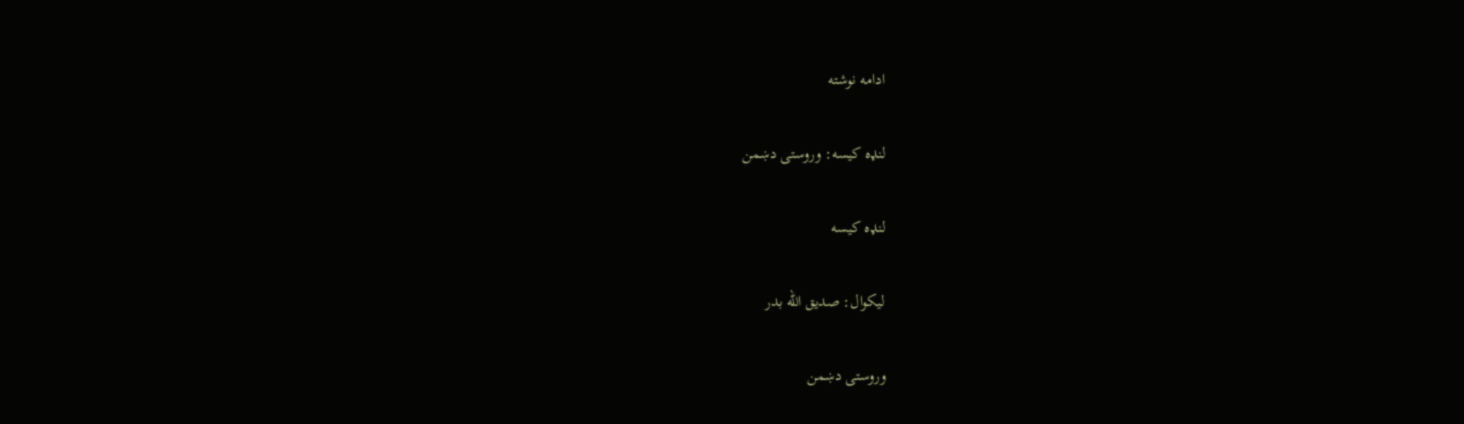ادامه نوشته

لنډه کيسه: وروستی دښمن

لنډه کيسه

ليکوال: صديق الله بدر

وروستی دښمن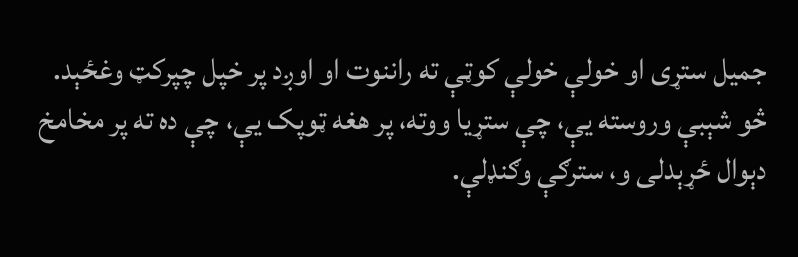جميل ستړی او خولې خولې کوټې ته راننوت او اوږد پر خپل چپرکټ وغځېد. څو شېبې وروسته يې، چې ستړيا ووته، پر هغه ټوپک یې، چې ده ته پر مخامخ دېوال ځړېدلی و، سترګې وګنډلې.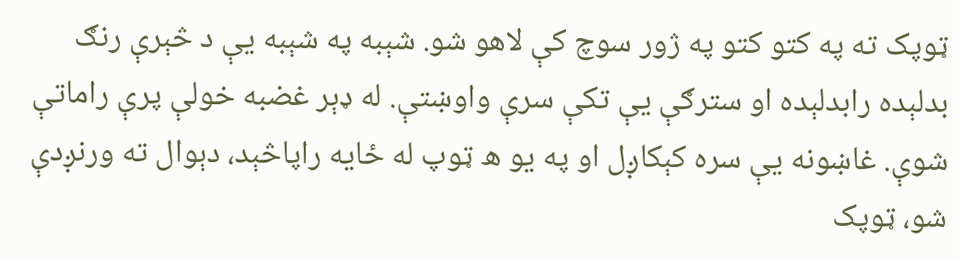ټوپک ته په کتو کتو په ژور سوچ کې لاهو شو. شېبه په شېبه يې د څېرې رنګ بدلېده رابدلېده او سترګې يې تکې سرې واوښتې. له ډېر غضبه خولې پرې راماتې شوې. غاښونه يې سره کېکاږل او په يو ه ټوپ له ځايه راپاڅېد، دېوال ته ورنږدې شو، ټوپک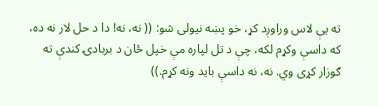ته يې لاس وراوږد کړ، خو پښه نيولی شو: (( نه، نه! دا د حل لار نه ده، که داسې وکړم لکه، چې د تل لپاره مې خپل ځان د بربادۍ کندې ته ګوزار کړی وي. نه، نه داسې بايد ونه کړم.))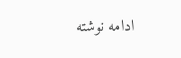ادامه نوشته